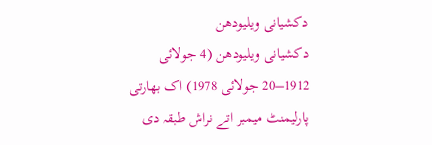دکشیانی ویلیودھن
دکشیانی ویلیودھن (4 جولائی 1912–20 جولائی 1978) اک بھارتی پارلیمنٹ میمبر اتے نراش طبقہ دی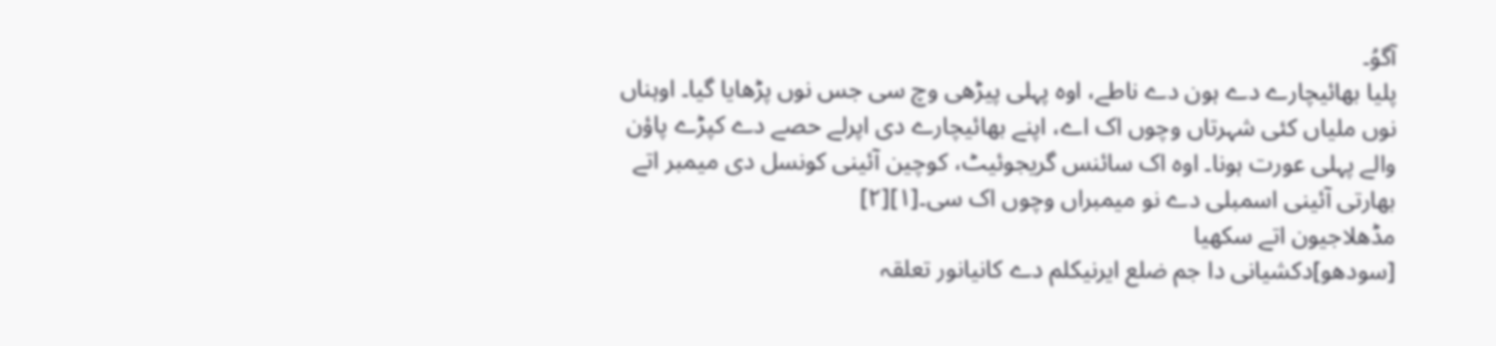آگوُ۔
پلیا بھائیچارے دے ہون دے ناطے، اوہ پہلی پیڑھی وچ سی جس نوں پڑھایا گیا۔ اوہناں نوں ملیاں کئی شہرتاں وچوں اک اے، اپنے بھائیچارے دی اپرلے حصے دے کپڑے پاؤن والے پہلی عورت ہونا۔ اوہ اک سائنس گریجوئیٹ، کوچین آئینی کونسل دی میمبر اتے بھارتی آئینی اسمبلی دے نو میمبراں وچوں اک سی۔[۱][۲]
مڈھلاجیون اتے سکھیا
[سودھو]دکشیانی دا جم ضلع ایرنیکلم دے کانیانور تعلقہ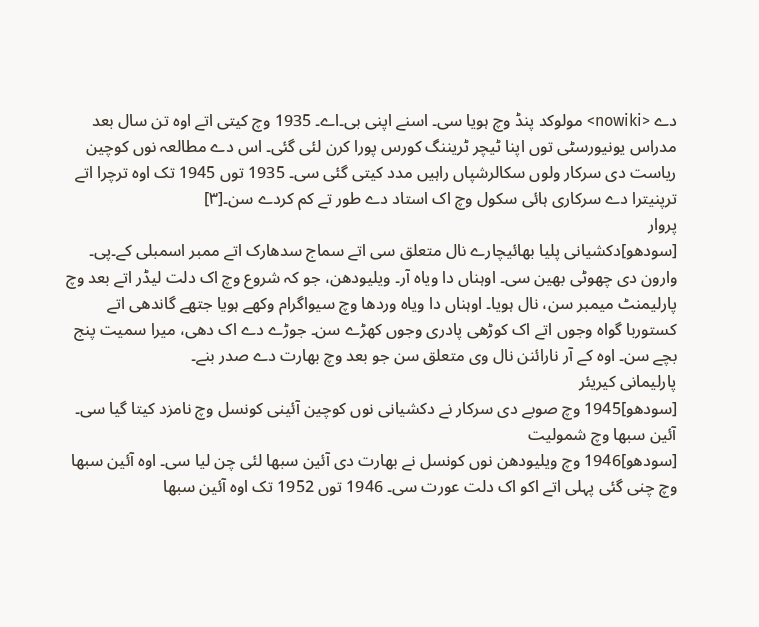دے <nowiki> مولوکد پنڈ وچ ہویا سی۔ اسنے اپنی بی۔اے۔ 1935 وچ کیتی اتے اوہ تن سال بعد مدراس یونیورسٹی توں اپنا ٹیچر ٹریننگ کورس پورا کرن لئی گئی۔ اس دے مطالعہ نوں کوچین ریاست دی سرکار ولوں سکالرشپاں راہیں مدد کیتی گئی سی۔ 1935 توں 1945 تک اوہ ترچرا اتے ترپنیترا دے سرکاری ہائی سکول وچ اک استاد دے طور تے کم کردے سن۔[۳]
پروار
[سودھو]دکشیانی پلیا بھائیچارے نال متعلق سی اتے سماج سدھارک اتے ممبر اسمبلی کے۔پی۔ وارون دی چھوٹی بھین سی۔ اوہناں دا ویاہ آر۔ ویلیودھن، جو کہ شروع وچ اک دلت لیڈر اتے بعد وچ پارلیمنٹ میمبر سن، نال ہویا۔ اوہناں دا ویاہ وردھا وچ سیواگرام وکھے ہویا جتھے گاندھی اتے کستوربا گواہ وجوں اتے اک کوڑھی پادری وجوں کھڑے سن۔ جوڑے دے اک دھی، میرا سمیت پنج بچے سن۔ اوہ کے آر نارائنن نال وی متعلق سن جو بعد وچ بھارت دے صدر بنے۔
پارلیمانی کیریئر
[سودھو]1945 وچ صوبے دی سرکار نے دکشیانی نوں کوچین آئینی کونسل وچ نامزد کیتا گیا سی۔
آئین سبھا وچ شمولیت
[سودھو]1946 وچ ویلیودھن نوں کونسل نے بھارت دی آئین سبھا لئی چن لیا سی۔ اوہ آئین سبھا وچ چنی گئی پہلی اتے اکو اک دلت عورت سی۔ 1946 توں 1952 تک اوہ آئین سبھا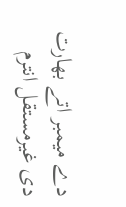دے میمبر اتے بھارت دی غیرمستقل انترم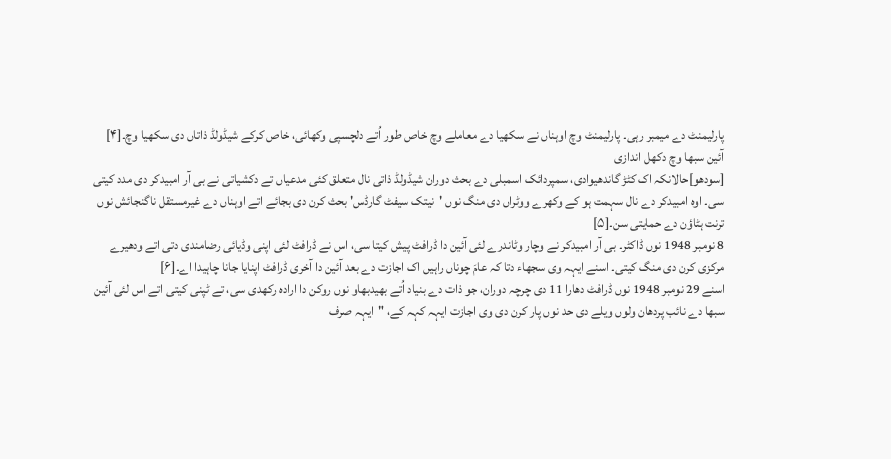پارلیمنٹ دے میمبر رہی۔ پارلیمنٹ وچ اوہناں نے سکھیا دے معاملے وچ خاص طور اُتے دلچسپی وکھائی، خاص کرکے شیڈولڈ ذاتاں دی سکھیا وچ۔[۴]
آئین سبھا وچ دکھل اندازی
[سودھو]حالانکہ اک کٹڑ گاندھیوادی، سمپردائک اسمبلی دے بحث دوران شیڈولڈ ذاتی نال متعلق کئی مدعیاں تے دکشیاتی نے بی آر امبیدکر دی مدد کیتی سی۔ اوہ امبیدکر دے نال سہمت ہو کے وکھرے ووٹراں دی منگ نوں 'نیتک سیفٹ گارڈس' بحث کرن دی بجائے اتے اوہناں دے غیرمستقل ناگنجائش نوں ترنت ہٹاؤن دے حمایتی سن۔[۵]
8 نومبر 1948 نوں ڈاکٹر۔ بی آر امبیدکر نے وچار وٹاندرے لئی آئین دا ڈرافٹ پیش کیتا سی، اس نے ڈرافٹ لئی اپنی وڈیائی رضامندی دتی اتے ودھیرے مرکزی کرن دی منگ کیتی۔ اسنے ایہہ وی سجھاء دتا کہ عامَ چوناں راہیں اک اجازت دے بعد آئین دا آخری ڈرافٹ اپنایا جانا چاہیدا اے۔[۶]
اسنے 29 نومبر 1948 نوں ڈرافٹ دھارا 11 دی چرچہ دوران، جو ذات دے بنیاد اُتے بھیدبھاو نوں روکن دا ارادہ رکھدی سی، تے ٹپنی کیتی اتے اس لئی آئین سبھا دے نائب پردھان ولوں ویلے دی حد نوں پار کرن دی وی اجازت ایہہ کہہ کے، "ایہہ صرف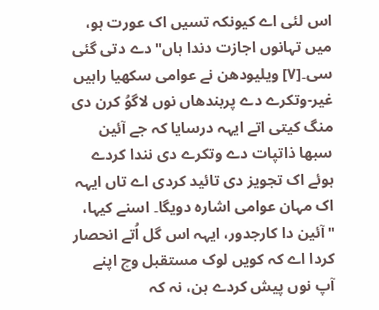اس لئی اے کیونکہ تسیں اک عورت ہو، میں تہانوں اجازت دندا ہاں" دے دتی گئی سی۔[۷] ویلیودھن نے عوامی سکھیا راہیں غیر-وتکرے دے پربندھاں نوں لاگوُ کرن دی منگ کیتی اتے ایہہ درسایا کہ جے آئین سبھا ذاتپات دے وتکرے دی نندا کردے ہوئے اک تجویز دی تائید کردی اے تاں ایہہ اک مہان عوامی اشارہ دویگا۔ اسنے کیہا، "آئین دا کارجدور، ایہہ اس گل اُتے انحصار کردا اے کہ کویں لوک مستقبل وچ اپنے آپ نوں پیش کردے ہن، نہ کہ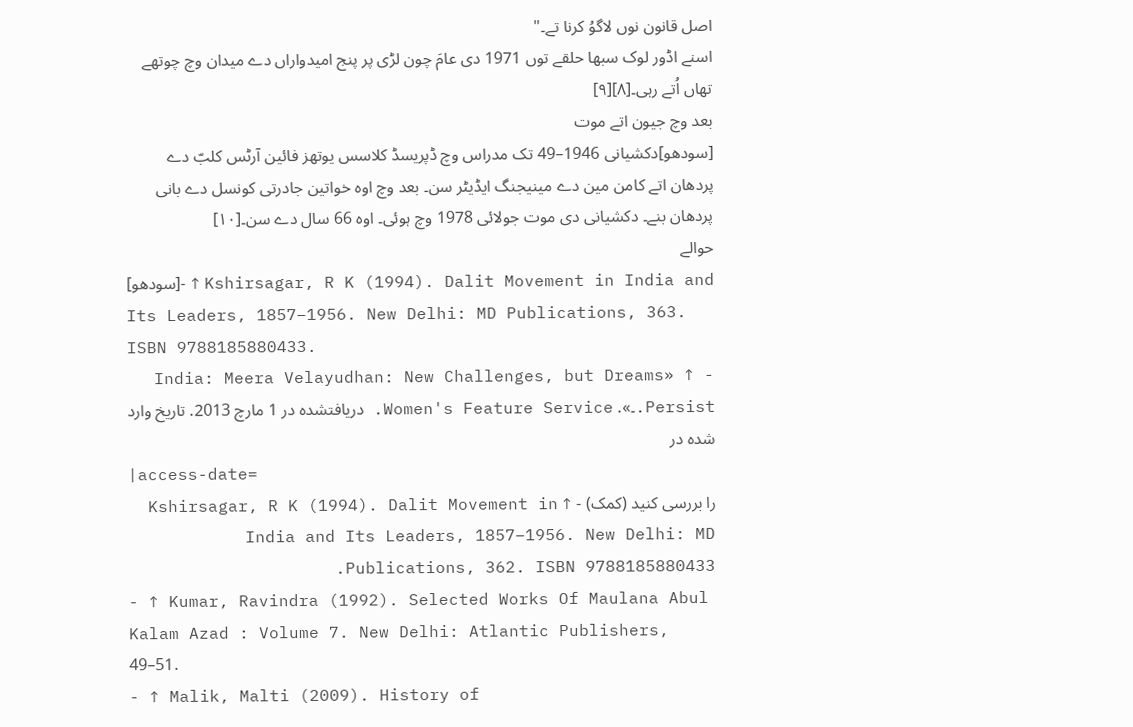اصل قانون نوں لاگوُ کرنا تے۔"
اسنے اڈور لوک سبھا حلقے توں 1971 دی عامَ چون لڑی پر پنج امیدواراں دے میدان وچ چوتھے تھاں اُتے رہی۔[۸][۹]
بعد وچ جیون اتے موت
[سودھو]دکشیانی 1946–49 تک مدراس وچ ڈپریسڈ کلاسس یوتھز فائین آرٹس کلبّ دے پردھان اتے کامن مین دے مینیجنگ ایڈیٹر سن۔ بعد وچ اوہ خواتین جادرتی کونسل دے بانی پردھان بنے۔ دکشیانی دی موت جولائی 1978 وچ ہوئی۔ اوہ 66 سال دے سن۔[۱۰]
حوالے
[سودھو]- ↑ Kshirsagar, R K (1994). Dalit Movement in India and Its Leaders, 1857–1956. New Delhi: MD Publications, 363. ISBN 9788185880433.
- ↑ «India: Meera Velayudhan: New Challenges, but Dreams Persist.۔». Women's Feature Service. دریافتشده در 1 مارچ 2013. تاریخ وارد شده در
|access-date=
را بررسی کنید (کمک) - ↑ Kshirsagar, R K (1994). Dalit Movement in India and Its Leaders, 1857–1956. New Delhi: MD Publications, 362. ISBN 9788185880433.
- ↑ Kumar, Ravindra (1992). Selected Works Of Maulana Abul Kalam Azad : Volume 7. New Delhi: Atlantic Publishers, 49–51.
- ↑ Malik, Malti (2009). History of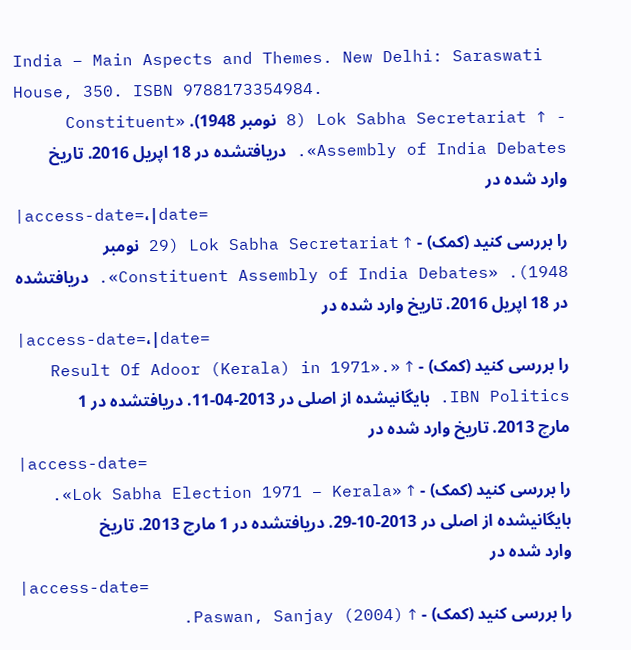India – Main Aspects and Themes. New Delhi: Saraswati House, 350. ISBN 9788173354984.
- ↑ Lok Sabha Secretariat (8 نومبر 1948). «Constituent Assembly of India Debates». دریافتشده در 18 اپریل 2016. تاریخ وارد شده در
|access-date=،|date=
را بررسی کنید (کمک) - ↑ Lok Sabha Secretariat (29 نومبر 1948). «Constituent Assembly of India Debates». دریافتشده در 18 اپریل 2016. تاریخ وارد شده در
|access-date=،|date=
را بررسی کنید (کمک) - ↑ «Result Of Adoor (Kerala) in 1971». IBN Politics. بایگانیشده از اصلی در 2013-04-11. دریافتشده در 1 مارچ 2013. تاریخ وارد شده در
|access-date=
را بررسی کنید (کمک) - ↑ «Lok Sabha Election 1971 – Kerala». بایگانیشده از اصلی در 2013-10-29. دریافتشده در 1 مارچ 2013. تاریخ وارد شده در
|access-date=
را بررسی کنید (کمک) - ↑ Paswan, Sanjay (2004).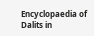Encyclopaedia of Dalits in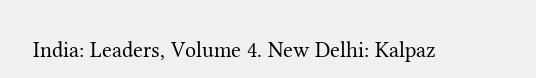India: Leaders, Volume 4. New Delhi: Kalpaz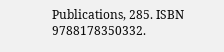Publications, 285. ISBN 9788178350332.